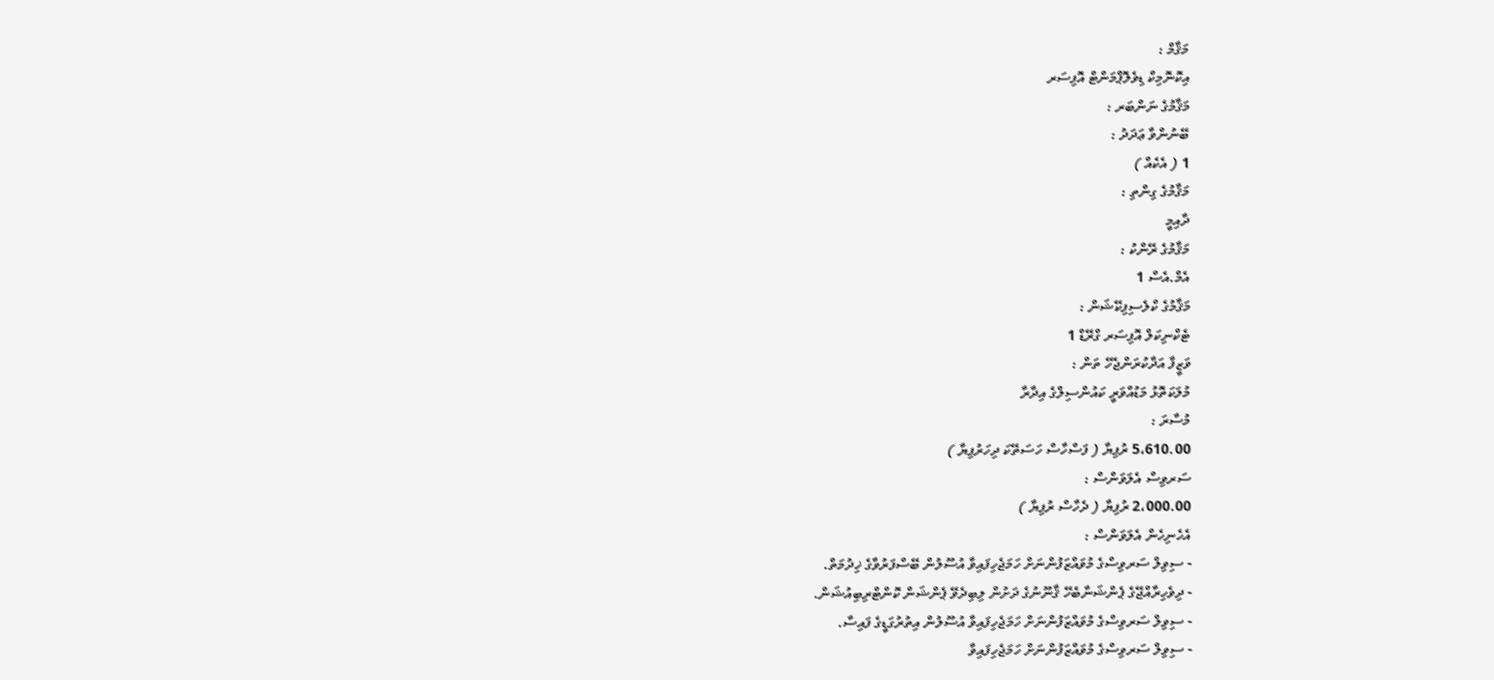މަޤާމް :
އިކޮނޮމިކް ޑިވެލޮޕްމަންޓް އޮފިސަރ
މަޤާމުގެ ނަންބަރ :
ބޭނުންވާ ޢަދަދު :
1 ( އެކެއް )
މަޤާމުގެ ގިންތި :
ދާއިމީ
މަޤާމުގެ ރޭންކު :
އެމް.އެސް 1
މަޤާމުގެ ކްލެސިފިކޭޝަން :
ޓެކްނިކަލް އޮފިސަރ ގްރޭޑް 1
ވަޒީފާ އަދާކުރަންޖެހޭ ތަން :
މުލަކަތޮޅު މަޑުއްވަރީ ކައުންސިލްގެ އިދާރާ
މުސާރަ :
5،610.00 ރުފިޔާ ( ފަސްހާސް ހަސަތޭކަ ދިހަރުފިޔާ )
ސަރވިސް އެލަވަންސް :
2،000.00 ރުފިޔާ ( ދެހާސް ރުފިޔާ )
އެހެނިހެން އެލަވަންސް :
- ސިވިލް ސަރވިސްގެ މުވައްޒަފުންނަށް ހަމަޖެހިފައިވާ އުސޫލުން ބޭސްފަރުވާގެ ޚިދުމަތް.
- ދިވެހިރާއްޖޭގެ ޕެންޝަނާބެހޭ ޤާނޫނުގެ ދަށުން ލިބިދެވޭ ޕެންޝަން ކޮންޓްރިބިއުޝަން.
- ސިވިލް ސަރވިސްގެ މުވައްޒަފުންނަށް ހަމަޖެހިފައިވާ އުސޫލުން އިތުރުގަޑީގެ ފައިސާ.
- ސިވިލް ސަރވިސްގެ މުވައްޒަފުންނަށް ހަމަޖެހިފައިވާ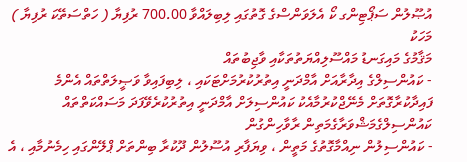އުޞޫލުން ސަޕޯޓިންގ ކޯ އެލަވަންސްގެ ގޮތުގައި ލިބިލައްވާ 700.00 ރުފިޔާ ( ހަތްސަތޭކަ ރުފިޔާ ) މަހަކު
މަޤާމުގެ މައިގަނޑު މައްސޫލިއްޔަތުތަކާއި ވާޖިބުތައް
- ކައުންސިލްގެ އިދާރާއަށް އާމްދަނީ އިތުރުކުރުމަށްޓަކައި ، ލިބިފައިވާ ވަޞީލަތްތައް އެންމެ ފައިދާކުރާގޮތަށް މެނޭޖްކުރުމާއެކު ކައުންސިލަށް އާމްދަނީ އިތުރުކުރެވޭފަދަ މަސައްކަތްތައް ކައުންސިލްގެމަޝްވަރާގެމަތިން ރާވާހިންގުން
- ކައުންސިލުން ނިއްމާގޮތުގެ މަތީން ، ވިޔަފާރި އުސޫލުން ދޫކުރާ ބިންތަށް ޕްލޭންގައި ހިމެނުމާއި ، އެ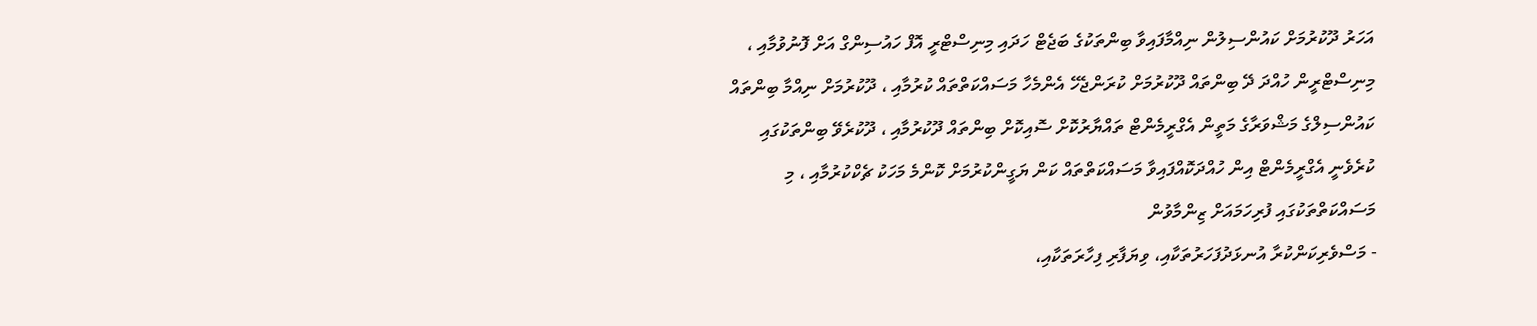އަހަރު ދޫކުރުމަށް ކައުންސިލުން ނިއްމާފައިވާ ބިންތަކުގެ ބަޖެޓް ހަދައި މިނިސްޓްރީ އޮފް ހައުސިންގް އަށް ފޮނުވުމާއި ، މިނިސްޓްރީން ހުއްދަ ދޭ ބިންތައް ދޫކުރުމަށް ކުރަންޖެހޭ އެންމެހާ މަސައްކަތްތައް ކުރުމާއި ، ދޫކުރުމަށް ނިއްމާ ބިންތައް ކައުންސިލްގެ މަޝްވަރާގެ މަތީން އެގްރީމެންޓް ތައްޔާރުކޮށް ސޮއިކޮށް ބިންތައް ދޫކުރުމާއި ، ދޫކުރެވޭ ބިންތަކުގައި ކުރެވެނީ އެގްރީމެންޓް އިން ހުއްދަކޮއްފައިވާ މަސައްކަތްތައް ކަން ޔަގީންކުރުމަށް ކޮންމެ މަހަކު ޗެކްކުރުމާއި ، މި މަސައްކަތްތަކުގައި ފުރިހަމައަށް ޒިންމާވުން
- މަސްވެރިކަންކުރާ އުނޅަދުފަހަރުތަކާއި، ވިޔަފާރި ފިހާރަތަކާއި،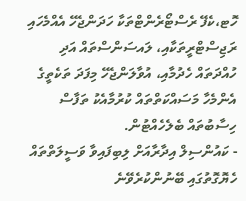ހޮޓ،ކެފޭ ރެސްޓޯރެންޓްތަކާ ހަދަންޖެހޭ އެއްމެހައި ރަޖިސްޓްރީތަކާއި، ލައސަންސްތައް އަދި ހުއްދަތައް ހެދުމާއި، އުވާލަންޖެހޭ މިފަދަ ތަކެތީގެ އެންމެހާ މަސައްކަތްތައް ކުރުމާއެކު ތަފާސް ހިސާބުތައް ބެލެހެއްޓުން.
- ކައުންސިލް އިދާރާއަށް ލިބިފައިވާ ވަސީލަތްތައް ހެޔޮގޮތުގައި ބޭނުންކުރެވޭނެ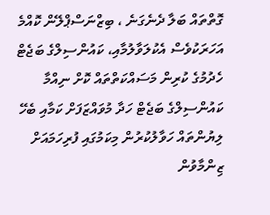ގޮތްތައް ބަލާ ދެނެގަނެ ، ބިޒްނަސްޕްލޭން ކޮއްމެ އަހަރަކުވެސް އެކުލަވާލުމާއި، ކައުންސިލްގެ ބަޖެޓް ހެދުމުގެ ކުރިން މަސައްކަތްތައް ކޮށް ނިއްމާ ކައުންސިލްގެ ބަޖެޓް ހަދާ މުވައްޒަފަށް ކަމާއި ބެހޭ ލިޔުންތައް ހަވާލުކުރުން މިކަމުގައި ފުރިހަމައަށް ޒިންމާވުން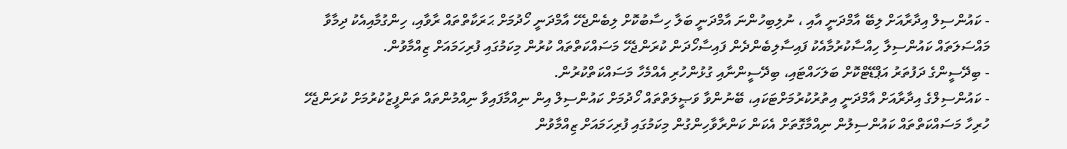- ކައުންސިލް އިދާރާއަށް ލިބޭ އާމްދަނީ އާއި ، ނުލިބިހުންނަ އާމްދަނީ ބަލާ ހިސާބުކޮށް ލިބެންޖެހޭ އާމްދަނީ ހޯދުމަށް ޙަރަކާތްތައް ރާވާއި، ހިންގުމާއިއެކު ދިމާވާ މައްސަލަތައް ކައުންސިލާ ހިއްސާކުރުމާއެކު ފައިސާލިބެންދެން ފައިސާހޯދަން ކުރަންޖެހޭ މަސައްކަތްތައް ކުރުން މިކަމުގައި ފުރިހަމައަށް ޒިއްމާވުން.
- ބިދޭސީންގެ ދަފުތަރު އަޕްޑޭޓްކޮށް ބަލަހައްޓައި، ބިދޭސީންނާއި ގުޅުންހުރި އެއްމެހާ މަސައްކަތްކުރުން.
- ކައުންސިލްގެ އިދާރާއަށް އާމްދަނީ އިތުރުކުރުމަށްޓަކައި، ބޭނުންވާ ވަޞީލަތްތައް ހޯދުމަށް ކައުންސިލް އިން ނިއްމާފައިވާ ނިއްމުންތައް ތަންފީޒުކުރުމަށް ކުރަންޖެހޭ ހުރިހާ މަސައްކަތްތައް ކައުންސިލުން ނިއްމާގޮތަށް އެކަން ކަންރާވާހިންގުން މިކަމުގައި ފުރިހަމައަށް ޒިއްމާވުން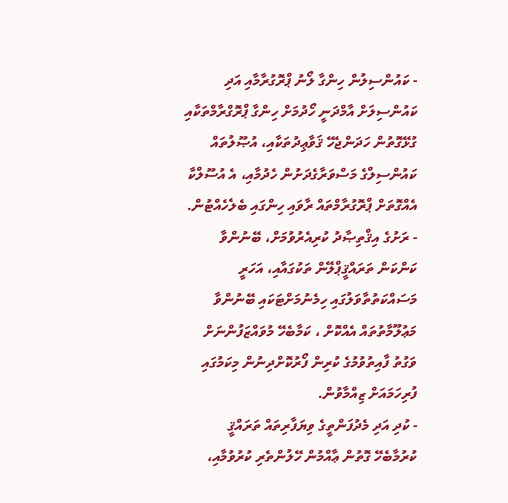- ކައުންސިލުން ހިންގާ ލޯނު ޕްރޮގުރާމާއި އަދި ކައުންސިލަށް އާމްދަނީ ހޯދުމަށް ހިންގާ ޕްރޮގްރާމްތަކާއި ގުޅޭގޮތުން ހަދަންޖެހޭ ޤަވާޢިދުތަކާއި، އުޞޫލުތައް ކައުންސިލްގެ މަސްވަރާގެދަށުން ހެދުމާއި، އެ އުސޫލްކާ އެއްގޮތަށް ޕްރޮގުރާމްތައް ރާވައި ހިންގައި ބެލެހެއްޓުން.
- ރަށުގެ އިޤްތިޞާދު ކުރިއެރުވުމަށް، ބޭނުންވާ ކަންކަން ތަރައްޤީޕްލޭން ތަކުގައާއި، އަހަރީ މަސައްކަތުތާވަލުގައި ހިމެނުމަށްޓަކައި ބޭނުންވާ މަޢުލޫމާތުތައް އެއްކޮށް ، ކަމާބެހޭ މުވައްޒަފުންނަށް ވަގުތު ފާއިތުވުމުގެ ކުރިން ފޯރުކޮށްދިނުން މިކަމުގައި ފުރިހަމައަށް ޒިއްމާވުން.
- ކުދި އަދި މެދުފަންތީގެ ވިޔަފާރިތައް ތަރައްޤީ ކުރުމާބެހޭ ގޮތުން ޢާއްމުން ހޭލުންތެރި ކުރުވުމާއި،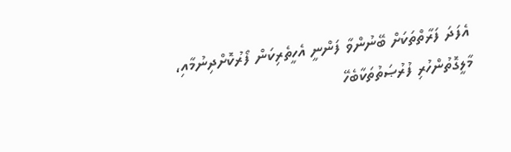އެފަދަ ފަރާތްތަކަށް ބޭނުންވާ ފަންނީ އެހީތެރިކަން ފޯރުކޮށްދިނުމާއި، މާލީގޮތުންހުރި ފުރުޞަތުތަކާބެހޭ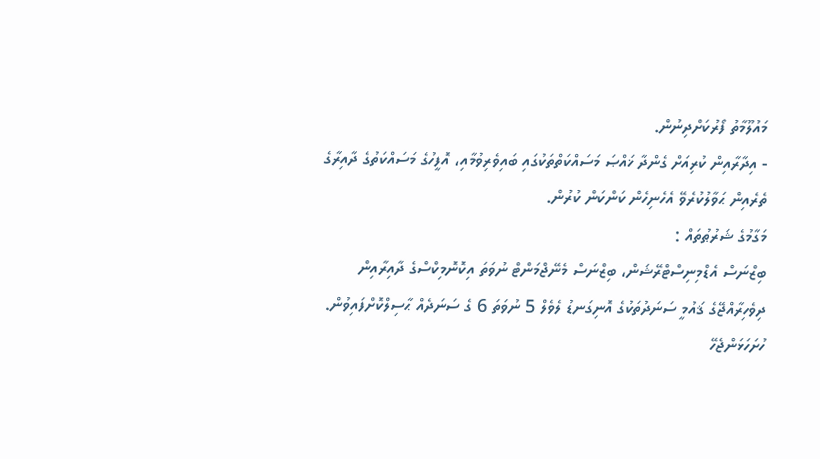މައުލޫމާތު ފޯރުކަށްދިނުން.
- އިދާރާއިން ކުރިއަށް ގެންދާ ޚައްޞަ މަސައްކަތްތަކުގައި ބައިވެރިވުމާއި، އޮފީހުގެ މަސައްކަތުގެ ދާއިރާގެ ތެރެއިން ޙަވާލުކުރެވޭ އެހެނިހެން ކަންކަން ކުރުން.
މަގާމުގެ ޝަރުޠުތައް :
ބިޒްނަސް އެޑްމިނިސްޓްރޭޝަން، ބިޒްނަސް މެނޭޖްމަންޓް ނުވަތަ އިކޮނޮމިކްސްގެ ދާއިރާއިން ދިވެހިރާއްޖޭގެ ޤައުމީ ސަނަދުތަކުގެ އޮނިގަނޑު ލެވެލް 5 ނުވަތަ 6 ގެ ސަނަދެއް ޙާސިލްކޮށްފައިވުން.
ހުށަހަޅަންޖެހޭ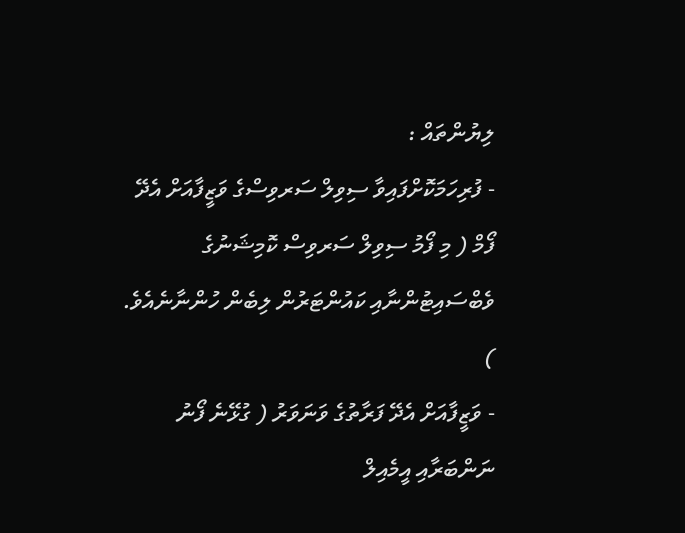ލިޔުންތައް :
- ފުރިހަމަކޮށްފައިވާ ސިވިލް ސަރވިސްގެ ވަޒީފާއަށް އެދޭ ފޯމް ( މި ފޯމު ސިވިލް ސަރވިސް ކޮމިޝަނުގެ ވެބްސައިޓުންނާއި ކައުންޓަރުން ލިބެން ހުންނާނެއެވެ. )
- ވަޒީފާއަށް އެދޭ ފަރާތުގެ ވަނަވަރު ( ގުޅޭނެ ފޯނު ނަންބަރާއި އީމެއިލް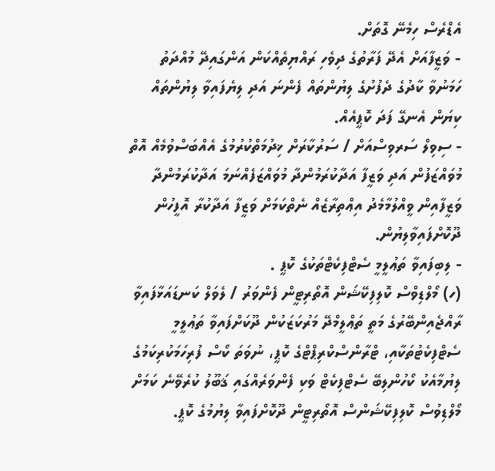އެޑްރެސް ހިމެނޭ ގޮތަށް.
- ވަޒީފާއަށް އެދޭ ފަރާތުގެ ދިވެހި ރައްޔިތެއްކަން އަންގައިދޭ މުއްދަތު ހަމަނުވާ ކާދުގެ ދެފުށުގެ ލިޔުންތައް ފެންނަ އަދި ލިޔެފައިވާ ލިޔުންތައް ކިޔަން އެނގޭ ފަދަ ކޮޕީއެއް.
- ސިވިލް ސަރވިސްއަށް / ސަރުކާރަށް ޚިދުމަތްކުރުމުގެ އެއްބަސްވުމެއް އޮތް މުވައްޒަފުން އަދި ވަޒީފާ އަދާކުރަމުންދާ މުވައްޒަފެއްނަމަ އަދާކުރަމުންދާ ވަޒީފާއިން ވީއްލުމާމެދު އިޢްތިރާޒެއް ނެތްކަމަށް ވަޒީފާ އަދާކުރާ އޮފީހުން ދޫކޮށްފައިވާލިޔުން.
- ލިބިފައިވާ ތަޢުލީމީ ސެޓްފިކެޓްތަކުގެ ކޮޕީ .
(ހ) މޯލްޑިވްސް ކޮލިފިކޭޝަން އޮތޯރިޓީން ފެންވަރު / ލެވަލް ކަނޑައަޅާފައިވާ ރާއްޖެއިންބޭރުގެ މަތީ ތަޢްލީމްދޭ މަރުކަޒަކުން ދޫކަށްފައިވާ ތަޢުލީމީ ސެޓްފިކެޓުތަކާއި، ޓްރާންސްކްރިޕްޓްގެ ކޮޕީ، ނުވަތަ ކޯސް ފުރިހަމަކުރިކަމުގެ ލިޔުމާއެކު ކޯހުންލިބޭ ސެޓްފިކެޓް ވަކި ފެންވަރެއްގައި ޤަބޫލު ކުރެވޭނެ ކަމަށް މޯލްޑިވުސް ކޮލިފިކޭޝަންސް އޮތޯރިޓީން ދޫކޮށްފައިވާ ލިޔުމުގެ ކޮޕީ.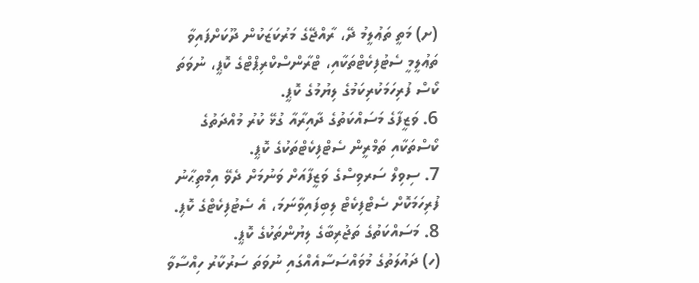(ށ) މަތީ ތަޢުލީމު ދޭ، ރާއްޖޭގެ މަރުކަޒަކުން ދޫކަށްފައިވާ ތަޢުލީމީ ސެޓުފިކެޓްތަކާއި، ޓްރާންސްކްރިޕްޓްގެ ކޮޕީ، ނުވަތަ ކޯސް ފުރިހަމަކުރިކަމުގެ ލިޔުމުގެ ކޮޕީ.
6. ވަޒީފާގެ މަސައްކަތުގެ ދާއިރާއާ ގުޅޭ ކުރު މުއްދަތުގެ ކޯސްތަކާއި ތަމްރީން ސެޓްފިކެޓްތަކުގެ ކޮޕީ.
7. ސިވިލް ސަރވިސްގެ ވަޒީފާއަށް ވަނުމަށް ދެވޭ އިމްތިޙާނު ފުރިހަމަކޮށް ސެޓްފިކެޓް ލިބިފައިވާނަމަ، އެ ސެޓުފިކެޓްގެ ކޮޕި.
8. މަސައްކަތުގެ ތަޖުރިބާގެ ލިޔުންތަކުގެ ކޮޕީ.
(ހ) ދައުލަތުގެ މުވައްސަސާއެއްގައި ނުވަތަ ސަރުކާރު ހިއްސާވާ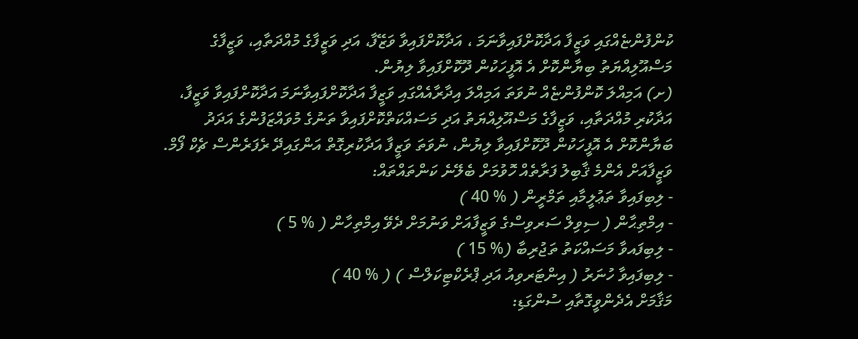ކުންފުންޏެއްގައި ވަޒީފާ އަދާކޮށްފައިވާނަމަ ، އަދާކޮށްފައިވާ ވަޒޭފާ، އަދި ވަޒީފާގެ މުއްދަތާއި، ވަޒީފާގެ މަސްއޫލިއްޔަތު ބިޔާންކޮށް އެ އޮފީހަކުން ދޫކޮށްފައިވާ ލިޔުން.
(ށ) އަމިއްލަ ކޮންފުންޏެއް ނުވަތަ އަމިއްލަ އިދާރާއެއްގައި ވަޒީފާ އަދާކޮށްފައިވާނަމަ އަދާކޮށްފައިވާ ވަޒީފާ، އަދާކުރި މުއްދަތާއި، ވަޒީފާގެ މަސްއޫލިއްޔަތު އަދި މަސައްކަތްކޮށްފައިވާ ތަނުގެ މުވައްޒަފުންގެ އަދަދު ބަޔާންކޮށް އެ އޮފީހަކުން ދޫކޮށްފައިވާ ލިޔުން، ނުވަތަ ވަޒީފާ އަދާކުރިގޮތް އަންގައިދޭ ރެފަރެންސް ޗެކް ފޯމް.
ވަޒީފާއަށް އެންމެ ޤާބިލު ފަރާތެއް ހޮވުމަށް ބެލޭނެ ކަންތައްތައް:
- ލިބިފައިވާ ތަޢުލީމާއި ތަމްރީން ( % 40 )
- އިމްތިޙާން ( ސިވިލް ސަރވިސްގެ ވަޒީފާއަށް ވަނުމަށް ދެވޭ އިމްތިހާން ( % 5 )
- ލިބިފައވާ މަސައްކަތު ތަޖުރިބާ (% 15 )
- ލިބިފައިވާ ހުނަރު ( އިންޓަރވިއު އަދި ޕްރެކްޓިކަލްސް ) ( % 40 )
މަޤާމަށް އެދެންވީގޮތާއި ސުންގަޑި: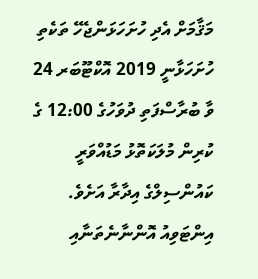މަޤާމަށް އެދި ހުށަހަޅަންޖެހޭ ތަކެތި ހުށަހަޅާނީ 2019 އޮކްޓޫބަރ 24 ވާ ބުރާސްފަތި ދުވަހުގެ 12:00 ގެ ކުރިން މުލަކަތޮޅު މަޑުއްވަރީ ކައުންސިލްގެ އިދާރާ އަށެވެ.
އިންޓަވިއު އޮންނާނެތަނާއި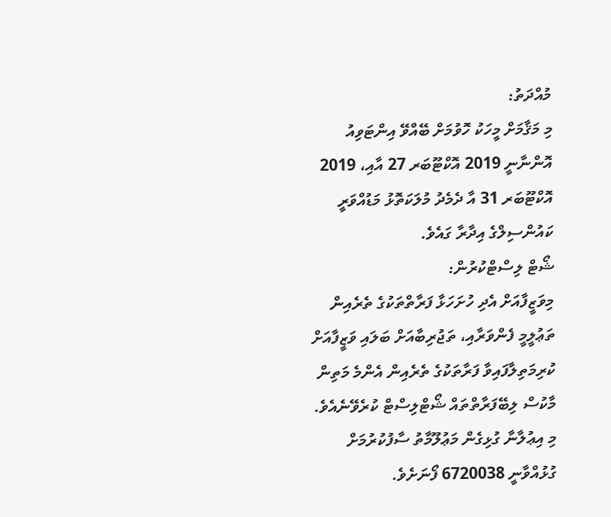މުއްދަތު:
މި މަޤާމަށް މީހަކު ހޮވުމަށް ބޭއްވޭ އިންޓަވިއު އޮންނާނީ 2019 އޮކްޓޫބަރ 27 އާއި، 2019 އޮކްޓޫބަރ 31 އާ ދެމެދު މުލަކަތޮޅު މަޑުއްވަރީ ކައުންސިލްގެ އިދާރާ ގައެވެ.
ޝޯޓް ލިސްޓްކުރުން:
މިވަޒީފާއަށް އެދި ހުށަހަޅާ ފަރާތްތަކުގެ ތެރެއިން ތަޢުލީމީ ފެންވަރާއި، ތަޖުރިބާއަށް ބަލައި ވަޒީފާއަށް ކުރިމަތިލާފައިވާ ފަރާތަކުގެ ތެރެއިން އެންމެ މަތިން މާކުސް ލިބޭފަރާތްތައް ޝޯޓްލިސްޓް ކުރެވޭނެއެވެ.
މި އިޢުލާނާ ގުޅިގެން މަޢުލޫމާތު ސާފުކުރުމަށް ގުޅުއްވާނީ 6720038 ފޯނަށެވެ.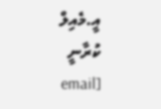އީ.މެއިލް ކުރާނީ [email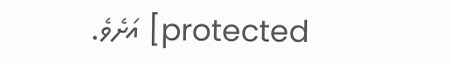protected] އަށެވެ.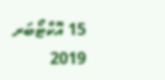15 އޮކްޓޯބަރ 2019